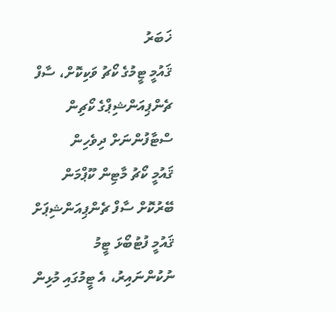ޚަބަރު
ޤައުމީ ޓީމުގެ ކޯޗު ވަކިކޮށް، ސާފް ޗެންޕިއަންޝިޕްގެ ކޯޗިން ސްޓާފުންނަށް ދިވެހިން
ޤައުމީ ކޯޗު މާޓިން ކޫޕްމަން ބޭރުކޮށް ސާފް ޗެންޕިއަންޝިޕަށް ޤައުމީ ފުޓުބޯޅަ ޓީމު ނުކުންނައިރު، އެ ޓީމުގައި މުޅިން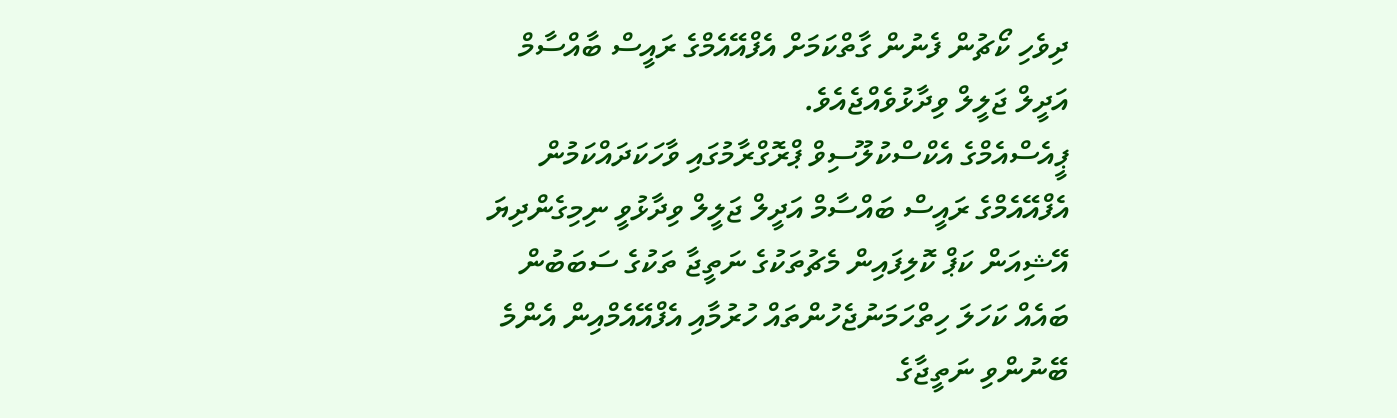ދިވެހި ކޯޗުން ފެނުން ގާތްކަމަށް އެފްއޭއެމްގެ ރައީސް ބާއްސާމް އަދީލް ޖަލީލް ވިދާޅުވެއްޖެއެވެ.
ޕީއެސްއެމްގެ އެކްސްކުލޫސިވް ޕްރޮގްރާމުގައި ވާހަކަދައްކަމުން އެފްއޭއެމްގެ ރައީސް ބައްސާމް އަދީލް ޖަލީލް ވިދާޅުވީ ނިމިގެންދިޔަ އޭޝިއަން ކަޕް ކޮލިފައިން މެޗުތަކުގެ ނަތީޖާ ތަކުގެ ސަބަބުން ބައެއް ކަހަލަ ހިތްހަމަނުޖެހުންތައް ހުރުމާއި އެފްއޭއެމްއިން އެންމެ ބޭނުންވި ނަތީޖާގެ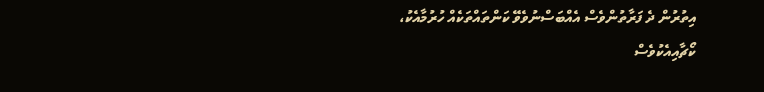އިތުރުން ދެ ފަރާތުންވެސް އެއްބަސްނުވެވޭ ކަންތައްތަކެއް ހުރުމާއެކު، ކޯޗާއިއެކުވެސް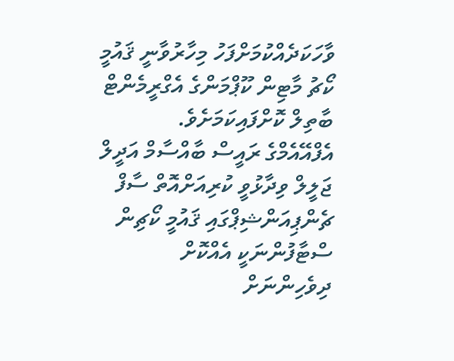ވާހަކަދެއްކުމަށްފަހު މިހާރުވާނީ ޤައުމީ ކޯޗު މާޓިން ކޫޕްމަންގެ އެގްރީމެންޓް ބާތިލް ކޮށްފައިކަމަށެވެ.
އެފްއޭއެމްގެ ރައީސް ބާއްސާމް އަދީލް ޖަލީލް ވިދާޅުވީ ކުރިއަށްއޮތް ސާފް ޗެންޕިއަންޝިޕްގައި ޤައުމީ ކޯޗިން ސްޓާފުންނަކީ އެއްކޮށް ދިވެހިންނަށް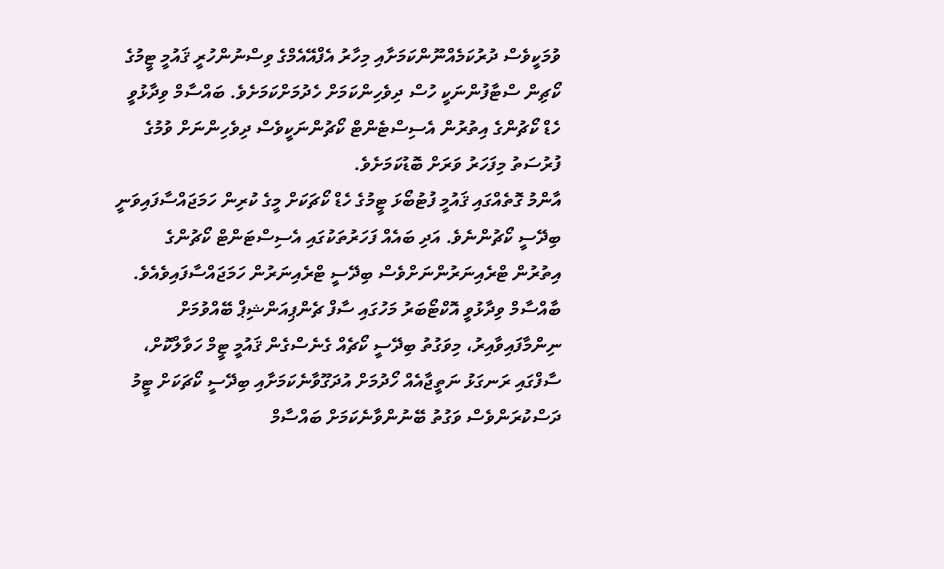ވުމަކީވެސް ދުރުކަމެއްނޫންކަމަށާއި މިހާރު އެފްއޭއެމްގެ ވިސްނުންހުރީ ޤައުމީ ޓީމުގެ ކޯޗިން ސްޓާފުންނަކީ ހުސް ދިވެހިންކަމަށް ހެދުމަށްކަމަށެވެ. ބައްސާމް ވިދާޅުވީ ހެޑް ކޯޗުންގެ އިތުރުން އެސިސްޓެންޓް ކޯޗުންނަކީވެސް ދިވެހިންނަށް ވުމުގެ ފުރުސަތު މިފަހަރު ވަރަށް ބޮޑުކަމަށެވެ.
އާންމު ގޮތެއްގައި ޤައުމީ ފުޓުބޯޅަ ޓީމުގެ ހެޑް ކޯޗަކަށް މީގެ ކުރިން ހަމަޖައްސާފައިވަނީ ބިދޭސީ ކޯޗުންނެވެ. އަދި ބައެއް ފަހަރުތަކުގައި އެސިސްޓަންޓް ކޯޗުންގެ އިތުރުން ޓްރެއިނަރުންނަށްވެސް ބިދޭސީ ޓްރެއިނަރުން ހަމަޖައްސާފައިވެއެވެ. ބާއްސާމް ވިދާޅުވީ އޮކްޓޯބަރު މަހުގައި ސާފް ޗެންޕިއަންޝިޕް ބޭއްވުމަށް ނިންމާފައިވާއިރު، މިވަގުތު ބިދޭސީ ކޯޗެއް ގެނެސްގެން ޤައުމީ ޓީމް ހަވާލްކޮށް، ސާފްގައި ރަނގަޅު ނަތީޖާއެއް ހޯދުމަށް އުދަގޫވާނެކަމަށާއި ބިދޭސީ ކޯޗަކަށް ޓީމު ދަސްކުރަންވެސް ވަގުތު ބޭނުންވާނެކަމަށް ބައްސާމް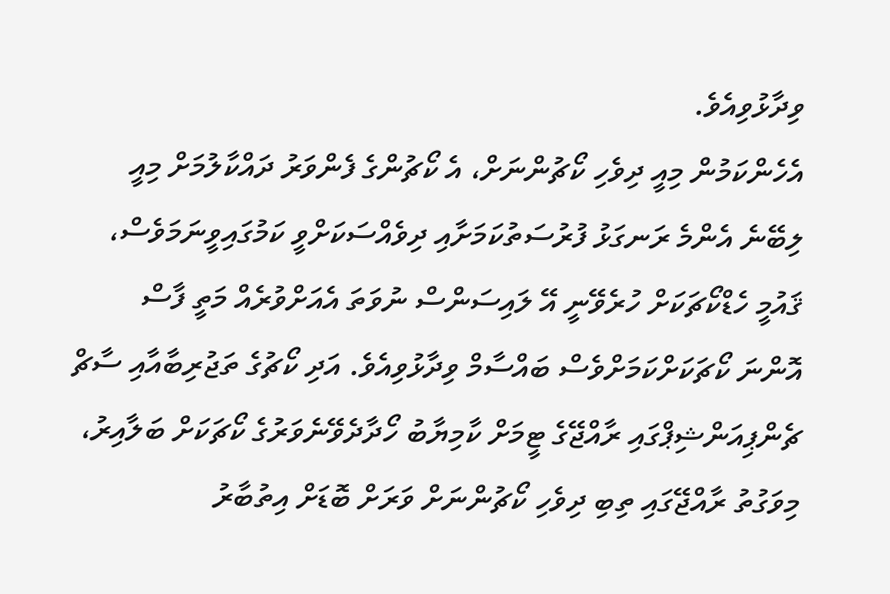ވިދާޅުވިއެވެ.
އެހެންކަމުން މިއީ ދިވެހި ކޯޗުންނަށް، އެ ކޯޗުންގެ ފެންވަރު ދައްކާލުމަށް މިއީ ލިބޭނެ އެންމެ ރަނގަޅު ފުރުސަތުކަމަށާއި ދިވެއްސަކަށްވީ ކަމުގައިވީނަމަވެސް، ޤައުމީ ހެޑްކޯޗަކަށް ހުރެވޭނީ އޭ ލައިސަންސް ނުވަތަ އެއަށްވުރެއް މަތީ ފާސް އޮންނަ ކޯޗަކަށްކަމަށްވެސް ބައްސާމް ވިދާޅުވިއެވެ. އަދި ކޯޗުގެ ތަޖުރިބާއާއި ސާޗް ޗެންޕިއަންޝިޕްގައި ރާއްޖޭގެ ޓީމަށް ކާމިޔާބު ހޯދާދެވޭނެވަރުގެ ކޯޗަކަށް ބަލާއިރު، މިވަގުތު ރާއްޖޭގައި ތިބި ދިވެހި ކޯޗުންނަށް ވަރަށް ބޮޑަށް އިތުބާރު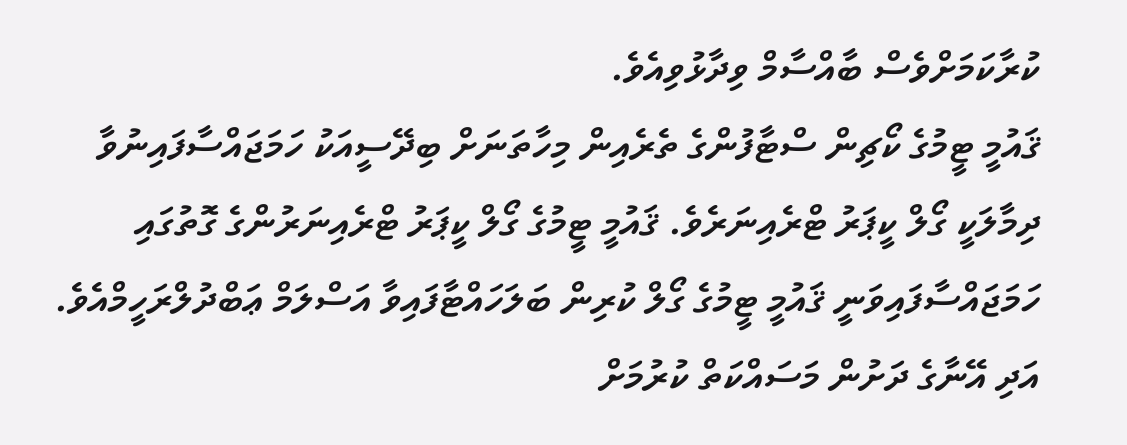ކުރާކަމަށްވެސް ބާއްސާމް ވިދާޅުވިއެވެ.
ޤައުމީ ޓީމުގެ ކޯޗިން ސްޓާފުންގެ ތެރެއިން މިހާތަނަށް ބިދޭސީއަކު ހަމަޖައްސާފައިނުވާ ދިމާލަކީ ގޯލް ކީޕަރު ޓްރެއިނަރެވެ. ޤައުމީ ޓީމުގެ ގޯލް ކީޕަރު ޓްރެއިނަރުންގެ ގޮތުގައި ހަމަޖައްސާފައިވަނީ ޤައުމީ ޓީމުގެ ގޯލް ކުރިން ބަލަހައްޓާފައިވާ އަސްލަމް ޢަބްދުލްރަހީމްއެވެ. އަދި އޭނާގެ ދަށުން މަސައްކަތް ކުރުމަށް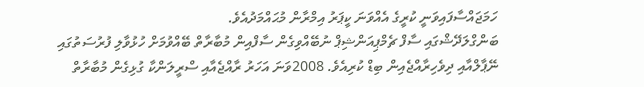ހަމަޖައްސާފައިވަނީ ކުރީގެ އެއްވަނަ ކީޕަރު އިމްރާން މުޙައްމަދުއެވެ.
ބަންގްލަދޭޝްގައި ސާފް ޗެމްޕިއަންޝިޕް ނުބޭއްވިގެން ސާފްއިން މުބާރާތް ބޭއްވުމަށް ހުޅުވާލި ފުރުސަތުގައި ނޭޕާލްއާއި ދިވެހިރާއްޖެއިން ބިޑް ކުރިއެވެ. 2008ވަނަ އަހަރު ރާއްޖެއާއި ސްރީލަންކާ ގުޅިގެން މުބާރާތް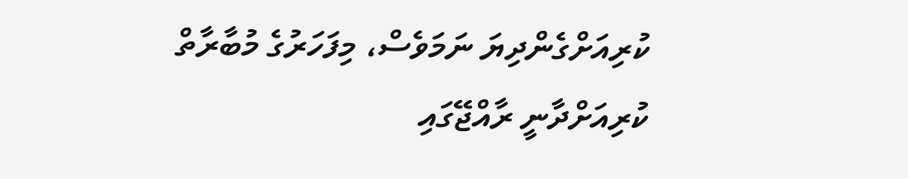ކުރިއަށްގެންދިޔަ ނަމަވެސް، މިފަހަރުގެ މުބާރާތް ކުރިއަށްދާނީ ރާއްޖޭގައި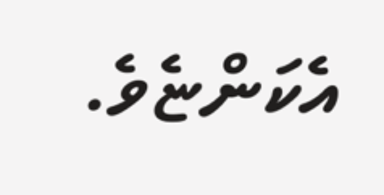އެކަންޏެވެ.